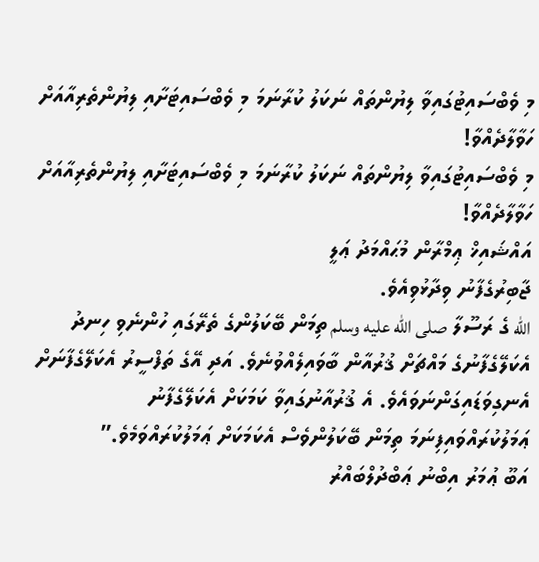މި ވެބްސައިޓުގައިވާ ލިޔުންތައް ނަކަލު ކުރާނަމަ މި ވެބްސައިޓަށާއި ލިޔުންތެރިއާއަށް ހަވާލާދެއްވާ!
މި ވެބްސައިޓުގައިވާ ލިޔުންތައް ނަކަލު ކުރާނަމަ މި ވެބްސައިޓަށާއި ލިޔުންތެރިއާއަށް ހަވާލާދެއްވާ!
އައްޝައިޚް ޢިމްރާން މުޙައްމަދު ޢަލީ
ޖާބިރުގެފާނު ވިދާޅުވިއެވެ.
الله ގެ ރަސޫލާ صلى الله عليه وسلم ތިމަން ބޭކަލުންގެ ތެރޭގައި ހުންނެވި ހިނދު އެކަލޭގެފާނުގެ މައްޗަށް ޤުރުއާން ބާވައިލެއްވުނެވެ. އަދި އޭގެ ތަފްސީރު އެކަލޭގެފާނަށް އެނގިވަޑައިގަންނަވައެވެ. އެ ޤުރުއާނުގައިވާ ކަމަކަށް އެކަލޭގެފާނު ޢަމަލުކުރައްވައިފިނަމަ ތިމަން ބޭކަލުންވެސް އެކަމަކަށް ޢަމަލުކުރައްވަމެވެ.”
އަބޫ ޢުމަރު އިބްނު ޢަބްދުލްބައްރު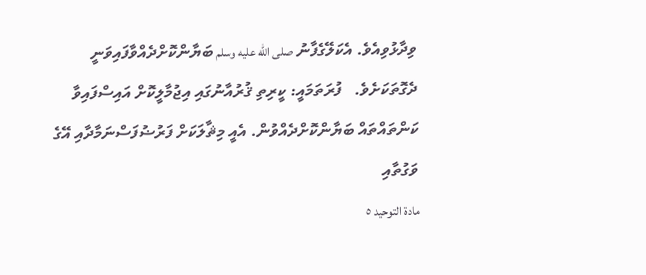ވިދާޅުވިއެވެ. އެކަލޭގެފާނު صلى الله عليه وسلم ބަޔާންކޮށްދެއްވާފައިވަނީ ދެގޮތަކަށެވެ.   ފުރަތަމައީ: ކީރިތި ޤުރުއާނުގައި އިޖުމާލީކޮށް އައިސްފައިވާ ކަންތައްތައް ބަޔާންކޮށްދެއްވުން. އެއީ މިޘާލަކަށް ފަރުޟުފަސްނަމާދާއި އޭގެ ވަގުތާއި
مادة التوحيد ٥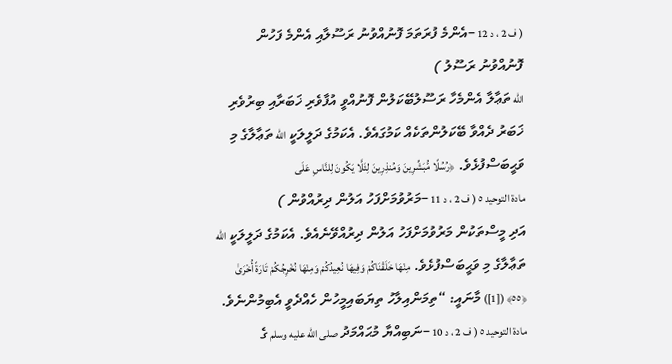( ف 2 ، د 12 –އެންމެ ފުރަތަމަ ފޮނުއްވުނު ރަސޫލާއި އެންމެ ފަހުން ފޮނުއްވުނު ރަސޫލު )
الله ތަޢާލާ އެންމެހާ ރަސޫލުބޭކަލުން ފޮނުއްވީ އުފާވެރި ޚަބަރާއި ބިރުވެރި ޚަބަރު ދެއްވާ ބޭކަލުންތަކެއް ކަމުގައެވެ. އެކަމުގެ ދަލީލަކީ الله ތަޢާލާގެ މި ވަޙީބަސްފުޅެވެ. ﴿رُسُلًا مُّبَشِّرِينَ وَمُنذِرِينَ لِئَلَّا يَكُونَ لِلنَّاسِ عَلَى
مادة التوحيد ٥ ( ف 2 ، د 11 –މަރުވުމަށްފަހު އަލުން ދިރުއްވުން )
އަދި މީސްތަކުން މަރުވުމަށްފަހު އަލުން ދިރުއްވޭނެއެވެ. އެކަމުގެ ދަލީލަކީ الله ތަޢާލާގެ މި ވަޙީބަސްފުޅެވެ. مِنْهَا خَلَقْنَاكُمْ وَفِيهَا نُعِيدُكُمْ وَمِنْهَا نُخْرِجُكُمْ تَارَةً أُخْرَىٰ ﴿٥٥﴾ ([1]) މާނައީ: “ތިމަންއިލާހު ތިޔަބައިމީހުން ހެއްދެވީ އެބިމުންނެވެ.
مادة التوحيد ٥ ( ف 2 ، د 10 –ނަބިއްޔާ މުޙައްމަދު صلى الله عليه وسلم ގެ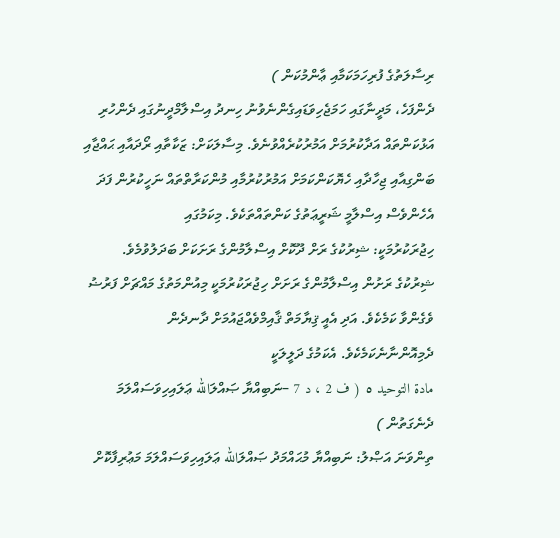ރިސާލަތުގެ ފުރިހަމަކަމާއި ޢާންމުކަން )
ދެންފަހެ، މަދީނާގައި ހަމަޖެހިވަޑައިގެންނެވުނު ހިނދު އިސްލާމްދީނުގައި ދެންހުރި އަޅުކަންތައް އަދާކުރުމަށް އަމުރުކުރެއްވުނެވެ. މިސާލަކަށް: ޒަކާތާއި ރޯދައާއި ޙައްޖާއި ބަންގިއާއި ޖިހާދާއި ހެޔޮކަންކަމަށް އަމުރުކުރުމާއި މުންކަރާތްތައް ނަހީކުރުން ފަދަ އެހެންވެސް އިސްލާމީ ޝަރީޢަތުގެ ކަންތައްތަކެވެ. މިކަމުގައި
ހިޖުރަކުރުމަކީ: ޝިރުކުގެ ރަށް ދޫކޮށް އިސްލާމުންގެ ރަށަކަށް ބަދަލުވުމެވެ. ޝިރުކުގެ ރަށުން އިސްލާމުންގެ ރަށަށް ހިޖުރަކުރުމަކީ މިއުންމަތުގެ މައްޗަށް ފަރުޟު ވެގެންވާ ކަމެކެވެ. އަދި އެއީ ޤިޔާމަތް ޤާއިމްވެއްޖައުމަށް ދާނދެން ދެމިއޮންނާނެކަމެކެވެ. އެކަމުގެ ދަލީލަކީ
مادة التوحيد ٥ ( ف 2 ، د 7 –ނަބިއްޔާ ޞައްލަالله ޢަލައިހިވަސައްލަމަ ދެނެގަތުން )
ތިންވަނަ އަޞްލު: ނަބިއްޔާ މުޙައްމަދު ޞައްލަالله ޢަލައިހިވަސައްލަމަ މަޢުރިފާކޮށް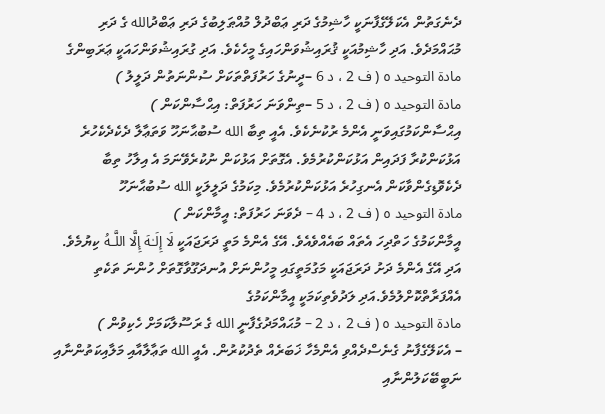ދެނެގަތުން އެކަލޭގެފާނަކީ ހާޝިމުގެ ދަރި ޢަބްދުލް މުއްޠަލިބުގެ ދަރި ޢަބްދުالله ގެ ދަރި މުޙައްމަދެވެ. އަދި ހާޝިމުއަކީ ޤުރައިޝުވަންހައިގެ މީހެކެވެ. އަދި ގުރައިޝުވަންހައަކީ ޢަރަބިންގެ
مادة التوحيد ٥ ( ف 2 ، د 6 –ދީނުގެ ހަރުފަތްތަކަށް ސުންނަތުން ދަލީލު )
مادة التوحيد ٥ ( ف 2 ، د 5 –ތިންވަނަ ހަރުފަތް: އިޙްސާންކަން )
އިޙްސާންކަމުގައިވަނީ އެންމެ ރުކުނެކެވެ. އެއީ ތިބާ الله ސުބުޙާނަހޫ ވަތަޢާލާ ދެކެދެކެހުރެ އަޅުކަންކުރާ ފަދައިން އަޅުކަންކުރުމެވެ. އެގޮތަށް އަޅުކަން ނުކުރެވޭނަމަ އެ އިލާހު ތިބާ ދެކެވޮޑިގެންވާކަން އެނގިހުރެ އަޅުކަންކުރުމެވެ. މިކަމުގެ ދަލީލަކީ الله ސުބުޙާނަހޫ
مادة التوحيد ٥ ( ف 2 ، د 4 – ދެވަނަ ހަރުފަތް: އީމާންކަން )
އީމާންކަމުގެ ހަތްދިހަ އެތައް ބައެއްވެއެވެ. އޭގެ އެންމެ މަތީ ދަރަޖައަކީ لَا إِلَـٰهَ إِلَّا اللَّـهُ ކިޔުމެވެ. އަދި އޭގެ އެންމެ ދަށު ދަރަޖައަކީ މަގުމަތީގައި މީހުންނަށް އުނދަގޫވާގޮތަށް ހުންނަ ތަކެތި އެއްފަރާތްކޮށްލުމެވެ.އަދި ލަދުވެތިކަމަކީ އީމާންކަމުގެ
مادة التوحيد ٥ ( ف 2 ، د 2 – މުޙައްމަދުގެފާނީ الله ގެ ރަސޫލާކަމަށް ހެކިވުން )
– އެކަލޭގެފާނު ގެނެސްދެއްވި އެންމެހާ ޚަބަރެއް ތެދުކުރުން. އެއީ الله ތަޢާލާއާއި މަލާއިކަތުންނާއި ނަބީބޭކަލުންނާއި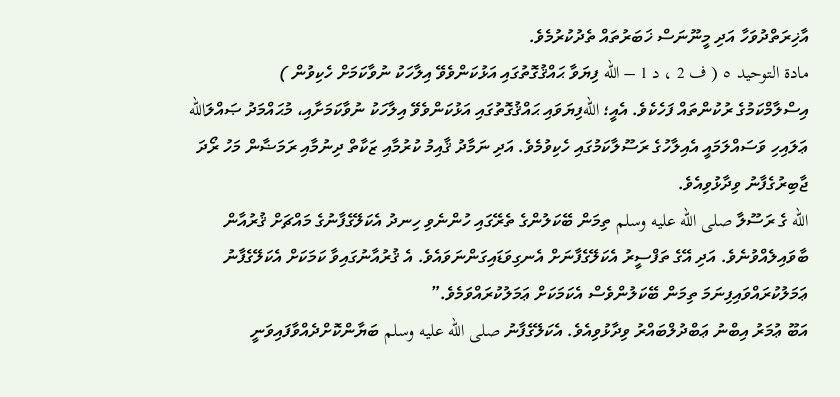އާޚިރަތްދުވަހާ އަދި މީނޫނަސް ޚަބަރުތައް ތެދުކުރުމެވެ.
مادة التوحيد ٥ ( ف 2 ، د 1 – الله ފިޔަވާ ޙައްޤުގޮތުގައި އަޅުކަންވެވޭ އިލާހަކު ނުވާކަމަށް ހެކިވުން )
އިސްލާމްކަމުގެ ރުކުންތައް ފަހެކެވެ. އެއީ؛ اللهފިޔަވައި ޙައްޤުގޮތުގައި އަޅުކަންވެވޭ އިލާހަކު ނުވާކަމަށާއި، މުޙައްމަދު ޞައްލަالله ޢަލައިހި ވަސައްލަމައީ އެއިލާހުގެ ރަސޫލާކަމުގައި ހެކިވުމެވެ. އަދި ނަމާދު ޤާއިމު ކުރުމާއި ޒަކާތް ދިނުމާއި ރަމަޟާން މަހު ރޯދަ
ޖާބިރުގެފާނު ވިދާޅުވިއެވެ.
الله ގެ ރަސޫލާ صلى الله عليه وسلم ތިމަން ބޭކަލުންގެ ތެރޭގައި ހުންނެވި ހިނދު އެކަލޭގެފާނުގެ މައްޗަށް ޤުރުއާން ބާވައިލެއްވުނެވެ. އަދި އޭގެ ތަފްސީރު އެކަލޭގެފާނަށް އެނގިވަޑައިގަންނަވައެވެ. އެ ޤުރުއާނުގައިވާ ކަމަކަށް އެކަލޭގެފާނު ޢަމަލުކުރައްވައިފިނަމަ ތިމަން ބޭކަލުންވެސް އެކަމަކަށް ޢަމަލުކުރައްވަމެވެ.”
އަބޫ ޢުމަރު އިބްނު ޢަބްދުލްބައްރު ވިދާޅުވިއެވެ. އެކަލޭގެފާނު صلى الله عليه وسلم ބަޔާންކޮށްދެއްވާފައިވަނީ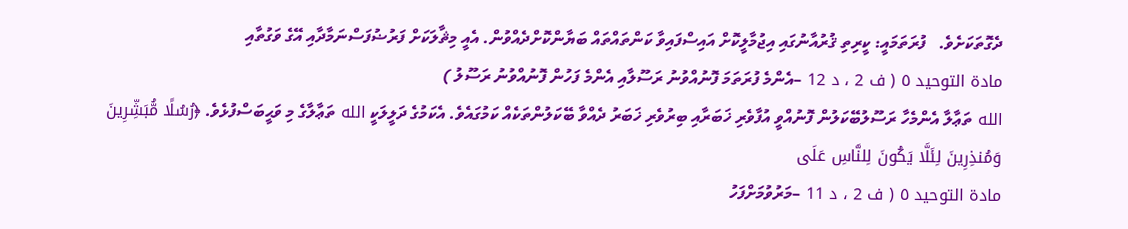ދެގޮތަކަށެވެ.   ފުރަތަމައީ: ކީރިތި ޤުރުއާނުގައި އިޖުމާލީކޮށް އައިސްފައިވާ ކަންތައްތައް ބަޔާންކޮށްދެއްވުން. އެއީ މިޘާލަކަށް ފަރުޟުފަސްނަމާދާއި އޭގެ ވަގުތާއި
مادة التوحيد ٥ ( ف 2 ، د 12 –އެންމެ ފުރަތަމަ ފޮނުއްވުނު ރަސޫލާއި އެންމެ ފަހުން ފޮނުއްވުނު ރަސޫލު )
الله ތަޢާލާ އެންމެހާ ރަސޫލުބޭކަލުން ފޮނުއްވީ އުފާވެރި ޚަބަރާއި ބިރުވެރި ޚަބަރު ދެއްވާ ބޭކަލުންތަކެއް ކަމުގައެވެ. އެކަމުގެ ދަލީލަކީ الله ތަޢާލާގެ މި ވަޙީބަސްފުޅެވެ. ﴿رُسُلًا مُّبَشِّرِينَ وَمُنذِرِينَ لِئَلَّا يَكُونَ لِلنَّاسِ عَلَى
مادة التوحيد ٥ ( ف 2 ، د 11 –މަރުވުމަށްފަހު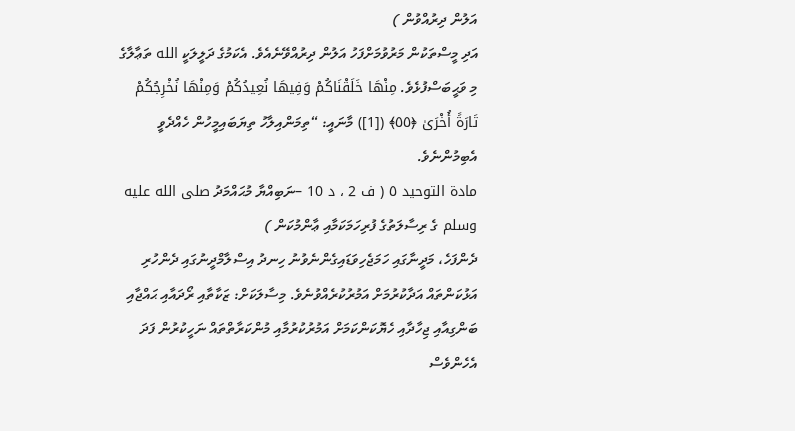އަލުން ދިރުއްވުން )
އަދި މީސްތަކުން މަރުވުމަށްފަހު އަލުން ދިރުއްވޭނެއެވެ. އެކަމުގެ ދަލީލަކީ الله ތަޢާލާގެ މި ވަޙީބަސްފުޅެވެ. مِنْهَا خَلَقْنَاكُمْ وَفِيهَا نُعِيدُكُمْ وَمِنْهَا نُخْرِجُكُمْ تَارَةً أُخْرَىٰ ﴿٥٥﴾ ([1]) މާނައީ: “ތިމަންއިލާހު ތިޔަބައިމީހުން ހެއްދެވީ އެބިމުންނެވެ.
مادة التوحيد ٥ ( ف 2 ، د 10 –ނަބިއްޔާ މުޙައްމަދު صلى الله عليه وسلم ގެ ރިސާލަތުގެ ފުރިހަމަކަމާއި ޢާންމުކަން )
ދެންފަހެ، މަދީނާގައި ހަމަޖެހިވަޑައިގެންނެވުނު ހިނދު އިސްލާމްދީނުގައި ދެންހުރި އަޅުކަންތައް އަދާކުރުމަށް އަމުރުކުރެއްވުނެވެ. މިސާލަކަށް: ޒަކާތާއި ރޯދައާއި ޙައްޖާއި ބަންގިއާއި ޖިހާދާއި ހެޔޮކަންކަމަށް އަމުރުކުރުމާއި މުންކަރާތްތައް ނަހީކުރުން ފަދަ އެހެންވެސް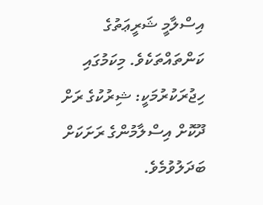އިސްލާމީ ޝަރީޢަތުގެ ކަންތައްތަކެވެ. މިކަމުގައި
ހިޖުރަކުރުމަކީ: ޝިރުކުގެ ރަށް ދޫކޮށް އިސްލާމުންގެ ރަށަކަށް ބަދަލުވުމެވެ.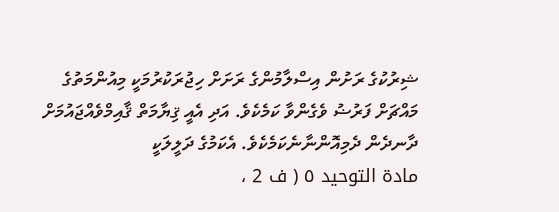ޝިރުކުގެ ރަށުން އިސްލާމުންގެ ރަށަށް ހިޖުރަކުރުމަކީ މިއުންމަތުގެ މައްޗަށް ފަރުޟު ވެގެންވާ ކަމެކެވެ. އަދި އެއީ ޤިޔާމަތް ޤާއިމްވެއްޖައުމަށް ދާނދެން ދެމިއޮންނާނެކަމެކެވެ. އެކަމުގެ ދަލީލަކީ
مادة التوحيد ٥ ( ف 2 ،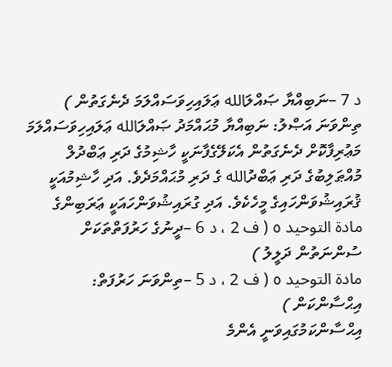د 7 –ނަބިއްޔާ ޞައްލަالله ޢަލައިހިވަސައްލަމަ ދެނެގަތުން )
ތިންވަނަ އަޞްލު: ނަބިއްޔާ މުޙައްމަދު ޞައްލަالله ޢަލައިހިވަސައްލަމަ މަޢުރިފާކޮށް ދެނެގަތުން އެކަލޭގެފާނަކީ ހާޝިމުގެ ދަރި ޢަބްދުލް މުއްޠަލިބުގެ ދަރި ޢަބްދުالله ގެ ދަރި މުޙައްމަދެވެ. އަދި ހާޝިމުއަކީ ޤުރައިޝުވަންހައިގެ މީހެކެވެ. އަދި ގުރައިޝުވަންހައަކީ ޢަރަބިންގެ
مادة التوحيد ٥ ( ف 2 ، د 6 –ދީނުގެ ހަރުފަތްތަކަށް ސުންނަތުން ދަލީލު )
مادة التوحيد ٥ ( ف 2 ، د 5 –ތިންވަނަ ހަރުފަތް: އިޙްސާންކަން )
އިޙްސާންކަމުގައިވަނީ އެންމެ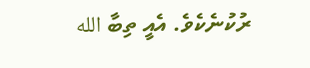ރުކުނެކެވެ. އެއީ ތިބާ الله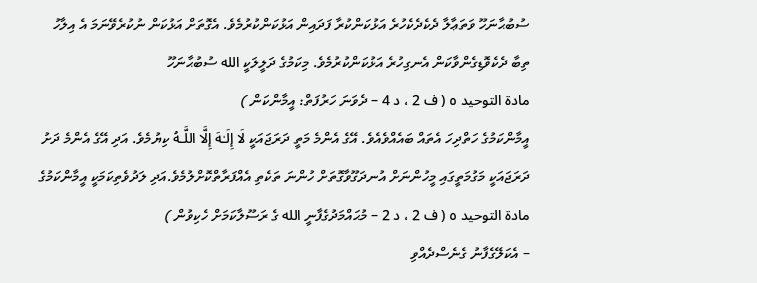ސުބުޙާނަހޫ ވަތަޢާލާ ދެކެދެކެހުރެ އަޅުކަންކުރާ ފަދައިން އަޅުކަންކުރުމެވެ. އެގޮތަށް އަޅުކަން ނުކުރެވޭނަމަ އެ އިލާހު ތިބާ ދެކެވޮޑިގެންވާކަން އެނގިހުރެ އަޅުކަންކުރުމެވެ. މިކަމުގެ ދަލީލަކީ الله ސުބުޙާނަހޫ
مادة التوحيد ٥ ( ف 2 ، د 4 – ދެވަނަ ހަރުފަތް: އީމާންކަން )
އީމާންކަމުގެ ހަތްދިހަ އެތައް ބައެއްވެއެވެ. އޭގެ އެންމެ މަތީ ދަރަޖައަކީ لَا إِلَـٰهَ إِلَّا اللَّـهُ ކިޔުމެވެ. އަދި އޭގެ އެންމެ ދަށު ދަރަޖައަކީ މަގުމަތީގައި މީހުންނަށް އުނދަގޫވާގޮތަށް ހުންނަ ތަކެތި އެއްފަރާތްކޮށްލުމެވެ.އަދި ލަދުވެތިކަމަކީ އީމާންކަމުގެ
مادة التوحيد ٥ ( ف 2 ، د 2 – މުޙައްމަދުގެފާނީ الله ގެ ރަސޫލާކަމަށް ހެކިވުން )
– އެކަލޭގެފާނު ގެނެސްދެއްވި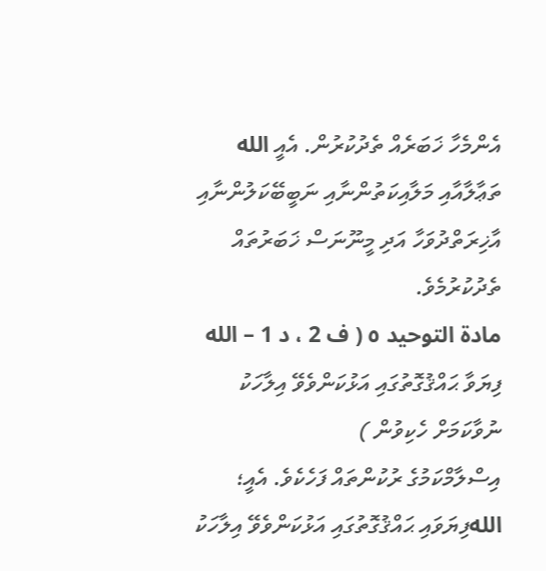އެންމެހާ ޚަބަރެއް ތެދުކުރުން. އެއީ الله ތަޢާލާއާއި މަލާއިކަތުންނާއި ނަބީބޭކަލުންނާއި އާޚިރަތްދުވަހާ އަދި މީނޫނަސް ޚަބަރުތައް ތެދުކުރުމެވެ.
مادة التوحيد ٥ ( ف 2 ، د 1 – الله ފިޔަވާ ޙައްޤުގޮތުގައި އަޅުކަންވެވޭ އިލާހަކު ނުވާކަމަށް ހެކިވުން )
އިސްލާމްކަމުގެ ރުކުންތައް ފަހެކެވެ. އެއީ؛ اللهފިޔަވައި ޙައްޤުގޮތުގައި އަޅުކަންވެވޭ އިލާހަކު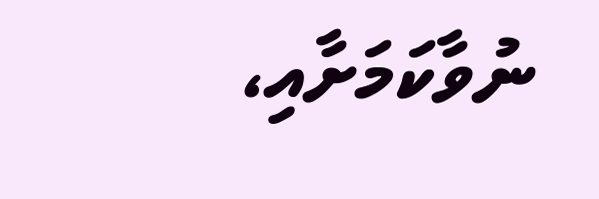ނުވާކަމަށާއި،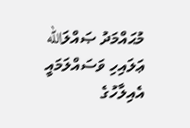މުޙައްމަދު ޞައްލަالله ޢަލައިހި ވަސައްލަމައީ އެއިލާހުގެ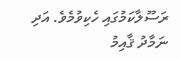ރަސޫލާކަމުގައި ހެކިވުމެވެ. އަދި ނަމާދު ޤާއިމު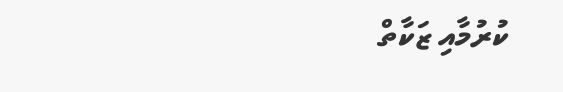ކުރުމާއި ޒަކާތް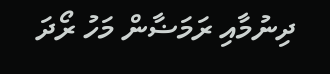ދިނުމާއި ރަމަޟާން މަހު ރޯދަ